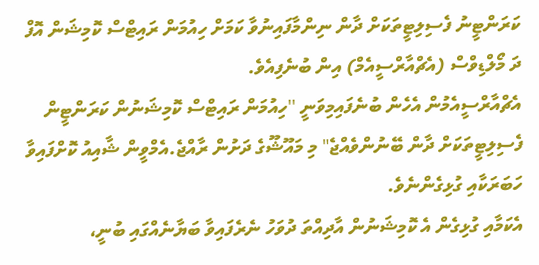ކަރަންޓީނު ފެސިލިޓީތަކަށް ދާން ނިންމާފައިނުވާ ކަމަށް ހިއުމަން ރައިޓްސް ކޮމިޝަން އޮފް ދަ މޯލްޑިވްސް (އެޗްއާރްސީއެމް) އިން ބުނެފިއެވެ.
އެޗްއާރްސީއެމުން އެހެން ބުނެފައިމިވަނީ ''ހިއުމަން ރައިޓްސް ކޮމިޝަނުން ކަރަންޓީން ފެސިލިޓީތަކަށް ދާން ބޭނުންވެއްޖެ" މި މައޫޝޫގެ ދަށުން ރާއްޖެ.އެމްވީން ޝާއިއު ކޮށްފައިވާ ހަބަރަކާއި ގުޅިގެންނެވެ.
އެކަމާއި ގުޅިގެން އެ ކޮމިޝަނުން އާދިއްތަ ދުވަހު ނެރެފައިވާ ބަޔާނެއްގައި ބުނީ،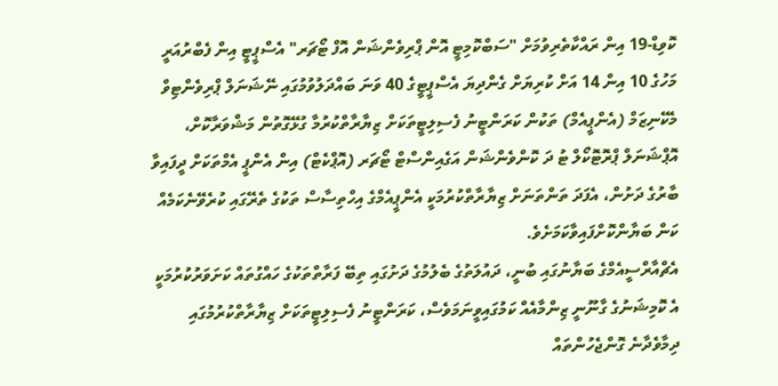ކޮވިޑް-19 އިން ރައްކާތެރިވުމަށް "ސަބްކޮމިޓީ އޮން ޕްރިވެންޝަން އޮފް ޓޯޗަރ" އެސްޕީޓީ އިން ފެބްރުއަރީ މަހުގެ 10 އިން 14 އަށް ކުރިޔަށް ގެންދިޔަ އެސްޕީޓީގެ 40 ވަނަ ބައްދަލުވުމުގައި ނޭޝަނަލް ޕްރިވެންޓިވް މެކޭނިޒަމް (އެންޕީއެމް) ތަކުން ކަރަންޓީނު ފެސިލިޓީތަކަށް ޒިޔާރާތްކުރުމާ ގުޅޭގޮތުން މަޝްވަރާކޮށް، އޮޕްޝަނަލް ޕްރޮޓޮކޯލް ޓު ދަ ކޮންވެންޝަން އަގެއިންސްޓް ޓޯޗަރ (އޮޕްކެޓް) އިން އެންޕީ އެމްތަކަށް ދީފައިވާ ބާރުގެ ދަށުން، އެފަދަ ތަންތަނަށް ޒިޔާރާތްކުރުމަކީ އެންޕީއެމްގެ އިހްތިސާސް ތަކުގެ ތެރޭގައި ކުރެވޭނެކަމެއް ކަން ބަޔާންކޮށްފައިވާކަމަށެވެ.
އެޗްއާރްސީއެމްގެ ބަޔާނުގައި ބުނީ، ދައުލަތުގެ ބެލުމުގެ ދަށުގައި ތިބޭ ފަރާތްތަކުގެ ހައްގުތައް ކަށަވަރުކުރުމަކީ އެ ކޮމިޝަނުގެ ގާނޫނީ ޒިންމާއެއް ކަމުގައިވީނަމަވެސް، ކަރަންޓީނު ފެސިލިޓީތަކަށް ޒިޔާރާތްކުރުމުގައި ދިމާވެދާނެ ގޮންޖެހުންތައް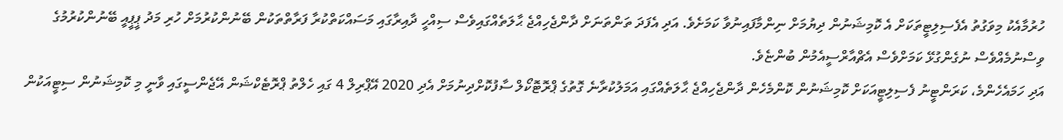ހުރުމާއެކު މިވަގުތު އެފެސިލިޓީތަކަށް އެ ކޮމިޝަނުން ދިޔުމަށް ނިންމާފައިނުވާ ކަމަށެވެ. އަދި އެފަދަ ތަންތަނަށް ދާންޖެހިއްޖެ ޙާލަތެއްގައިވެސް ސިއްހީ ދާއިރާގައި މަސައްކަތްކުރާ ފަރާތްތަކުން ބޭނުންކުރުމަށް ހުރި މަދު ޕީޕީއީ ބޭނުންކުރުމުގެ ވިސްނުމެއްވެސް ނުގެންގުޅޭ ކަމަށްވެސް އެޗްއާރްސީއެމުން ބުންޏެވެ.
އަދި ހަމައެހެންމެ، ކަރަންޓީނު ފެސިލިޓީއަކަށް ކޮމިޝަނުން ކޮންމެހެން ދާންޖެހިއްޖެ ޙާލަތެއްގައި އަމަލުކުރާނެ ގޮތުގެ ޕްރޮޓޮކޯލް ސާފުކޮށްދިނުމަށް އެދި 2020 އޭޕްރިލް 4 ގައި ހެލްތު ޕްރޮޓެކްޝަން އޭޖެންސީގައި ވާނީ މި ކޮމިޝަނުން ސިޓީއަކުން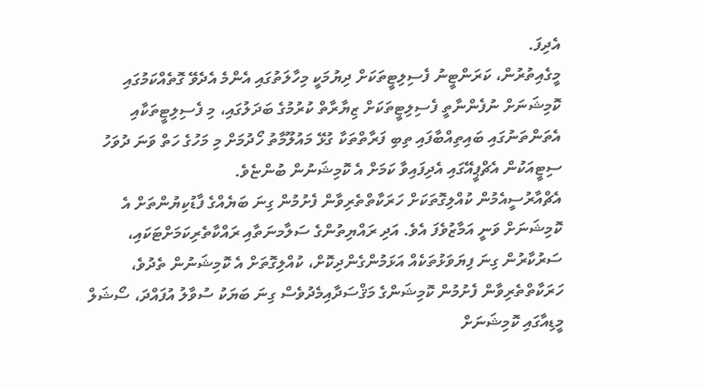އެދިފަ.
މީގެއިތުރުން، ކަރަންޓީނު ފެސިލިޓީތަކަށް ދިޔުމަކީ މިހާލަތުގައި އެންމެ އެދެވޭ ގޮތެއްކަމުގައި ކޮމިޝަނަށް ނުފެންނާތީ ފެސިލިޓީތަކަށް ޒިޔާރާތް ކުރުމުގެ ބަދަލުގައި، މި ފެސިލިޓީތަކާއި އެތަންތަނުގައި ބައިތިއްބާފައި ތިބި ފަރާތްތަކާ ގުޅޭ މައުލޫމާތު ހޯދުމަށް މި މަހުގެ ހަތް ވަނަ ދުވަހު ސިޓީއަކުން އެޗްޕީއޭގައި އެދިފައިވާ ކަމަށް އެ ކޮމިޝަނުން ބުންޏެވެ.
އެޗްއާރުސީއެމުން ކުއްލިގޮތަކަށް ހަރަކާތްތެރިވާން ފެށުމުން ގިނަ ބަޔެއްގެ ފާޑުކިޔުންތަށް އެ ކޮމިޝަނަށް ވަނީ އަމާޒުވެފަ އެވެ. އަދި ރައްޔިތުންގެ ސަލާމނަތާއި ރައްކާތެރިކަމަށްޓަކައި، ސަރުކާރުން ގިނަ ފިޔަވަޅުތަކެއް އަޅަމުންގެންދިކޮށް، ކުއްލިގޮތަށް އެ ކޮމިޝަނުން ތެދުވެ، ހަރަކާތްތެރިވާން ފެށުމުން ކޮމިޝަންގެ މަޤްސަދާއިމެދުވެސް ގިނަ ބަޔަކު ސުވާލު އުފައްދަ، ސޯޝަލް މީޑިއާގައި ކޮމިޝަނަށް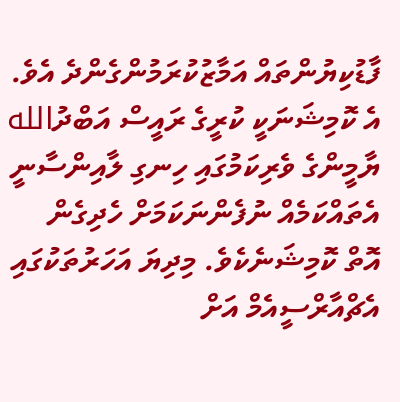ފާޑުކިޔުންތައް އަމާޒުކުރަމުންގެންދެ އެވެ. އެ ކޮމިޝަނަކީ ކުރީގެ ރައީސް އަބްދުالله ޔާމީންގެ ވެރިކަމުގައި ހިނގި ލާއިންސާނީ އެތައްކަމެއް ނުފެންނަކަމަށް ހެދިގެން އޮތް ކޮމިޝަނެކެވެ. މިދިޔަ އަހަރުތަކުގައި އެޗްއާރްސީއެމް އަށް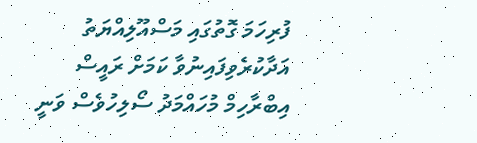ފުރިހަމަ ގޮތުގައި މަސްއޫލިއްޔަތު އަދާކުރެވިފައިނުވާ ކަމަށް ރައީސް އިބްރާހިމް މުހައްމަދު ސޯލިހުވެސް ވަނީ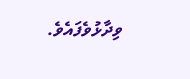ވިދާޅުވެފައެވެ.